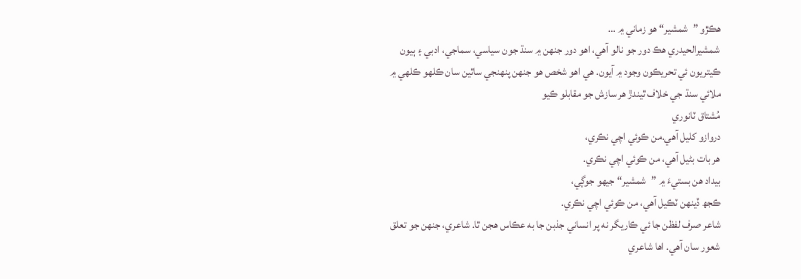هڪڙو ”شمشير“ هو زماني ۾ …
شمشيرالحيدري هڪ دور جو نالو آهي، اهو دور جنهن ۾ سنڌ جون سياسي، سماجي، ادبي ۽ ٻيون ڪيتريون ئي تحريڪون وجود ۾ آيون. هي اهو شخص هو جنهن پنهنجي ساٿين سان ڪلهو ڪلهي ۾ ملائي سنڌ جي خلاف ٿيندڙ هر سازش جو مقابلو ڪيو
مُشتاق ٽانوري
دروازو کليل آهي.من ڪوئي اچي نڪري،
هر بات بڻيل آهي، من ڪوئي اچي نڪري.
بيداد هن بستيءَ ۾ ”شمشير“ جيهو جوڳي،
ڪجھ ڏينهن ٽڪيل آهي، من ڪوئي اچي نڪري.
شاعر صرف لفظن جا ئي ڪاريگر نه پر انساني جذبن جا به عڪاس هجن ٿا. شاعري، جنهن جو تعلق شعور سان آهي. اها شاعري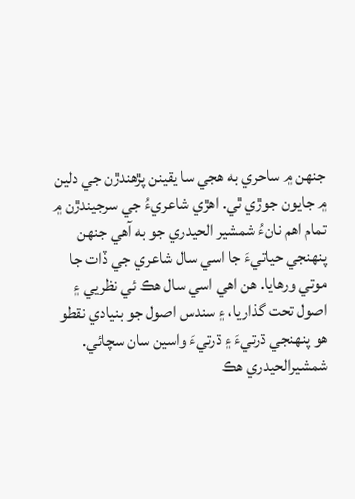جنهن ۾ ساحري به هجي سا يقينن پڙهندڙن جي دلين ۾ جايون جوڙي ٿي. اهڙي شاعريءُ جي سرجيندڙن ۾ تمام اهم نانءُ شمشير الحيدري جو به آهي جنهن پنهنجي حياتيءَ جا اسي سال شاعري جي ڏات جا موتي ورهايا. هن اهي اسي سال هڪ ئي نظريي ۽ اصول تحت گذاريا، ۽ سندس اصول جو بنيادي نقطو هو پنهنجي ڌرتيءَ ۽ ڌرتيءَ واسين سان سچائي.
شمشيرالحيدري هڪ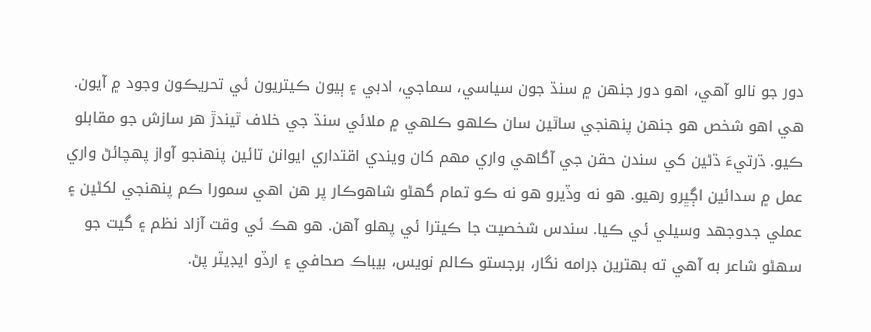دور جو نالو آهي، اهو دور جنهن ۾ سنڌ جون سياسي، سماجي، ادبي ۽ ٻيون ڪيتريون ئي تحريڪون وجود ۾ آيون. هي اهو شخص هو جنهن پنهنجي ساٿين سان ڪلهو ڪلهي ۾ ملائي سنڌ جي خلاف ٿيندڙ هر سازش جو مقابلو ڪيو. ڌرتيءَ ڌڻين کي سندن حقن جي آگاهي واري مهم کان ويندي اقتداري ايوانن تائين پنهنجو آواز پهچائڻ واري عمل ۾ سدائين اڳڀرو رهيو. هو نه وڏيرو هو نه ڪو تمام گھڻو شاهوڪار پر هن اهي سمورا ڪم پنهنجي لکڻين ۽ عملي جدوجهد وسيلي ئي ڪيا. سندس شخصيت جا ڪيترا ئي پهلو آهن. هو هڪ ئي وقت آزاد نظم ۽ گيت جو سهڻو شاعر به آهي ته بهترين ڊرامه نگار، برجستو ڪالم نويس، بيباڪ صحافي ۽ ارڏو ايڊيٽر پڻ.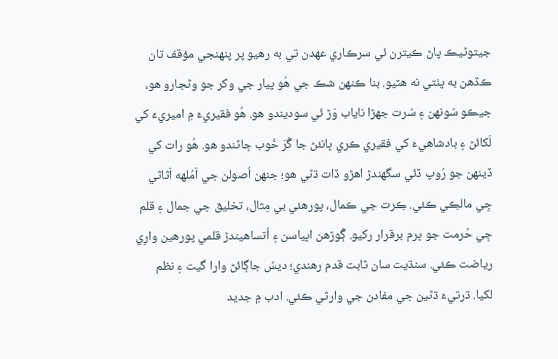جيتوڻيڪ پاڻ ڪيترن ئي سرڪاري عهدن تي به رهيو پر پنهنجي مؤقف تان ڪڏهن به پٺتي نه هٽيو. بنا ڪنهن شڪ جي هُو پيار جي وکر جو وڻجارو هو، جيڪو سُونهن ۽ سُرت جهڙا ناياب وَڙ ئي سوديندو هو. هُو فقيريءَ ۾ اميريءَ کي لَکائڻ ۽ بادشاهيءَ کي فقيري ڪري ڀانئڻ جا گُرَ خُوب ڄاڻندو هو. هُو رات کي ڏينهن جو رُوپ ڏئي سگهندڙ اهڙو ڏات ڌڻي هو؛ جنهن اُصولن جي اَمُلهه اَثاثي جِي مالڪِي ڪئي. ڪِرت جي ڪمال، پورهئي بي مِثال، تخليق جي جمال ۽ قلم جِي حُرمت جو ڀرم برقرار رکيو. ڳُوڙهن اڀياسن ۽ اُتساهيندڙ قلمي پورهين وارِي رياضت ڪئي. سنڌيت سان ثابت قدم رهندي؛ ديسُ جاڳائڻ وارا گيت ۽ نظم لکيا. ڌرتيءَ ڌڻين جي مفادن جي وارثي ڪئي. ادب ۾ جديد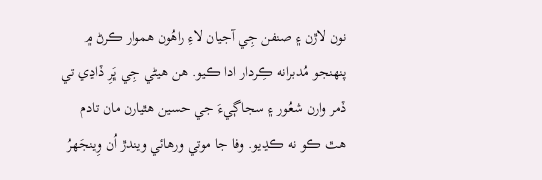نون لاڙن ۽ صنفن جِي آجيان لاءِ راهُون هموار ڪرڻ ۾ پنهنجو مُدبرانه ڪِردار ادا ڪيو. هن هيڻي جِي ڀَرِ ڏاڍي تي ڏمر وارن شعُور ۽ سجاڳيءَ جي حسين هٿيارن مان تادم هٿ ڪو نه ڪڍيو. وفا جا موتي ورهائي ويندڙ اُن وِينجَهرُ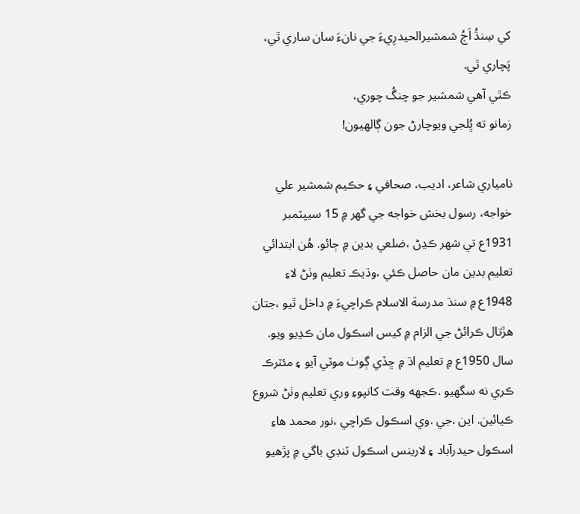کي سِنڌُ اَڄُ شمشيرالحيدرِيءَ جي نانءَ سان ساري ٿي، پَچاري ٿي.
ڪٿي آهي شمشير جو چنگُ چوري،
زمانو ته ڀُلجي ويوچارڻ جون ڳالهيون!

نامياري شاعر، اديب، صحافي ۽ حڪيم شمشير علي خواجه، رسول بخش خواجه جي گھر ۾ 15 سيپٽمبر 1931ع تي شهر ڪڍڻ ،ضلعي بدين ۾ ڄائو. هُن ابتدائي تعليم بدين مان حاصل ڪئي ،وڌيڪ تعليم وٺڻ لاءِ 1948ع ۾ سنڌ مدرسة الاسلام ڪراچيءَ ۾ داخل ٿيو ،جتان هڙتال ڪرائڻ جي الزام ۾ کيس اسڪول مان ڪڍيو ويو. سال 1950ع ۾ تعليم اڌ ۾ ڇڏي ڳوٺ موٽي آيو ۽ مئٽرڪ ڪري نه سگهيو .ڪجھه وقت کانپوءِ وري تعليم وٺڻ شروع ڪيائين. اين .جي .وي اسڪول ڪراچي ،نور محمد هاءِ اسڪول حيدرآباد ۽ لارينس اسڪول ٽنڊي باگي ۾ پڙهيو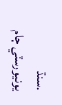.سنڌ يونيورسٽي ڄام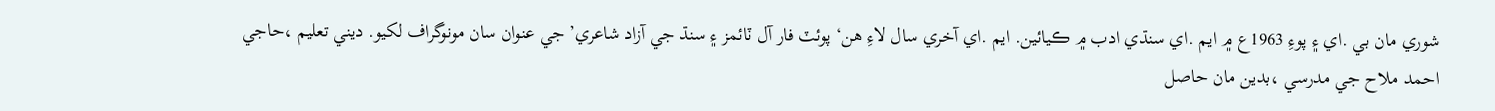شوري مان بي .اي ۽ پوءِ 1963ع ۾ ايم .اي سنڌي ادب ۾ ڪيائين. ايم .اي آخري سال لاءِ هن‘ پوئٽ فار آل ٽائمز ۽ سنڌ جي آزاد شاعري’ جي عنوان سان مونوگراف لکيو. ديني تعليم ،حاجي احمد ملاح جي مدرسي ،بدين مان حاصل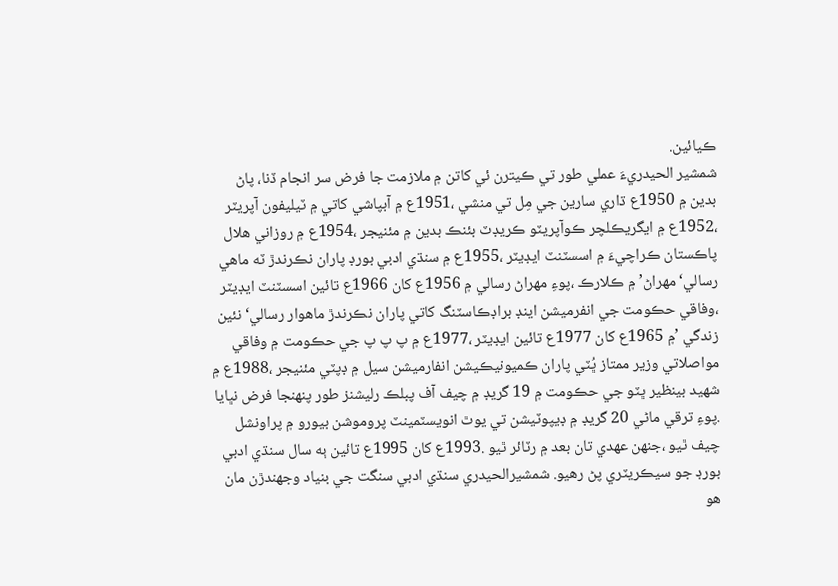ڪيائين.
شمشير الحيدريءَ عملي طور تي ڪيترن ئي کاتن ۾ ملازمت جا فرض سر انجام ڏنا، پاڻ بدين ۾ 1950ع ڌاري سارين جي مِل تي منشي ،1951ع ۾ آبپاشي کاتي ۾ ٽيليفون آپريٽر ،1952ع ۾ ايگريڪلچر ڪوآپريٽو ڪريڊٽ بئنڪ بدين ۾ مئنيجر ،1954ع ۾ روزاني هلال پاڪستان ڪراچيءَ ۾ اسسٽنٽ ايڊيٽر ،1955ع ۾ سنڌي ادبي بورڊ پاران نڪرندڙ ٽه ماهي رسالي‘ مهراڻ’ ۾ ڪلارڪ ،پوءِ مهراڻ رسالي ۾ 1956ع کان 1966ع تائين اسسٽنٽ ايڊيٽر ،وفاقي حڪومت جي انفرميشن اينڊ براڊڪاسٽنگ کاتي پاران نڪرندڙ ماهوار رسالي‘ نئين زندگي ’۾ 1965ع کان 1977ع تائين ايڊيٽر ،1977ع ۾ پ پ پ جي حڪومت ۾ وفاقي مواصلاتي وزير ممتاز ڀُٽي پاران ڪميونيڪيشن انفارميشن سيل ۾ ڊپٽي مئنيجر ،1988ع ۾ شهيد بينظير ڀٽو جي حڪومت ۾ 19 گريڊ ۾ چيف آف پبلڪ رليشنز طور پنهنجا فرض نڀايا .پوءِ ترقي ماڻي 20 گريڊ ۾ ڊيپوٽيشن تي يوٿ انويسٽمينٽ پروموشن بيورو ۾ پراونشل چيف ٿيو ،جنهن عهدي تان بعد ۾ رٽائر ٿيو .1993ع کان 1995ع تائين ٻه سال سنڌي ادبي بورڊ جو سيڪريٽري پڻ رهيو. شمشيرالحيدري سنڌي ادبي سنگت جي بنياد وجهندڙن مان هو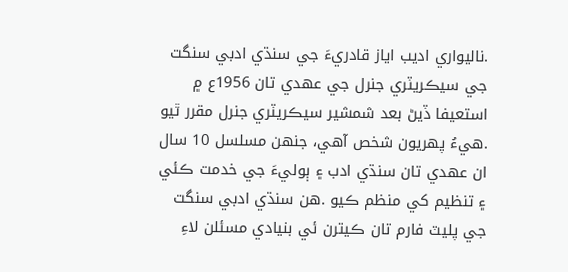.ناليواري اديب اياز قادريءَ جي سنڌي ادبي سنگت جي سيڪريٽري جنرل جي عهدي تان 1956ع ۾ استعيفا ڏيڻ بعد شمشير سيڪريٽري جنرل مقرر ٿيو .هيءُ پهريون شخص آهي، جنهن مسلسل 10 سال ان عهدي تان سنڌي ادب ۽ ٻوليءَ جي خدمت ڪئي ۽ تنظيم کي منظم ڪيو .هن سنڌي ادبي سنگت جي پليٽ فارم تان ڪيترن ئي بنيادي مسئلن لاءِ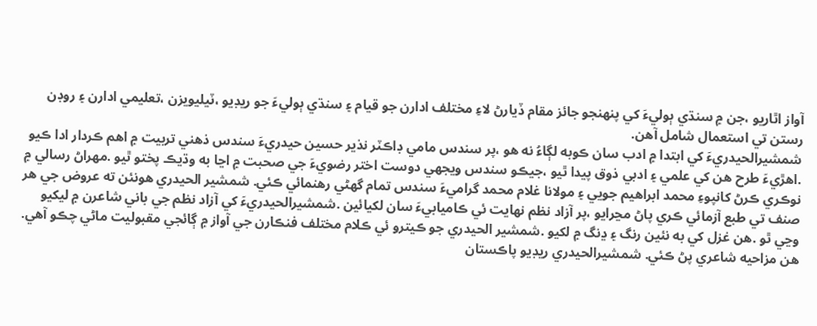آواز اٿاريو ،جن ۾ سنڌي ٻوليءَ کي پنهنجو جائز مقام ڏيارڻ لاءِ مختلف ادارن جو قيام ۽ سنڌي ٻوليءَ جو ريڊيو ،ٽيليويزن ،تعليمي ادارن ۽ روڊن رستن تي استعمال شامل آهن.
شمشيرالحيدريءَ کي ابتدا ۾ ادب سان ڪوبه لڳاءُ نه هو ،پر سندس مامي ڊاڪٽر نذير حسين حيدريءَ سندس ذهني تربيت ۾ اهم ڪردار ادا ڪيو .اهڙيءَ طرح هن کي علمي ۽ ادبي ذوق پيدا ٿيو ،جيڪو سندس ويجھي دوست اختر رضويءَ جي صحبت ۾ اڃا به وڌيڪ پختو ٿيو .مهراڻ رسالي ۾ نوڪري ڪرڻ کانپوءِ محمد ابراهيم جويي ۽ مولانا غلام محمد گراميءَ سندس تمام گهڻي رهنمائي ڪئي. شمشير الحيدري هونئن ته عروض جي هر صنف تي طبع آزمائي ڪري پاڻ مڃرايو ،پر آزاد نظم نهايت ئي ڪاميابيءَ سان لکيائين .شمشيرالحيدريءَ کي آزاد نظم جي باني شاعرن ۾ ليکيو وڃي ٿو .هن غزل کي به نئين رنگ ۽ ڍنگ ۾ لکيو .شمشير الحيدري جو ڪيترو ئي ڪلام مختلف فنڪارن جي آواز ۾ ڳائجي مقبوليت ماڻي چڪو آهي. هن مزاحيه شاعري پڻ ڪئي. شمشيرالحيدري ريڊيو پاڪستان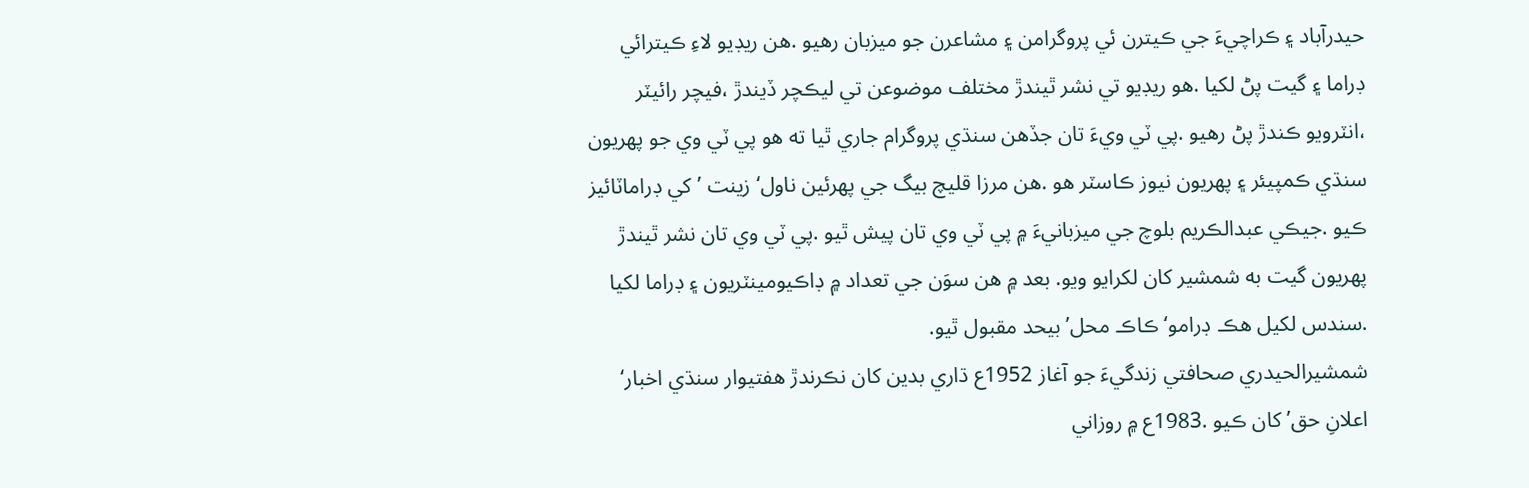حيدرآباد ۽ ڪراچيءَ جي ڪيترن ئي پروگرامن ۽ مشاعرن جو ميزبان رهيو .هن ريڊيو لاءِ ڪيترائي ڊراما ۽ گيت پڻ لکيا .هو ريڊيو تي نشر ٿيندڙ مختلف موضوعن تي ليڪچر ڏيندڙ ،فيچر رائيٽر ،انٽرويو ڪندڙ پڻ رهيو .پي ٽي ويءَ تان جڏهن سنڌي پروگرام جاري ٿيا ته هو پي ٽي وي جو پهريون سنڌي ڪمپيئر ۽ پهريون نيوز ڪاسٽر هو .هن مرزا قليچ بيگ جي پهرئين ناول‘ زينت ’کي ڊراماٽائيز ڪيو .جيڪي عبدالڪريم بلوچ جي ميزبانيءَ ۾ پي ٽي وي تان پيش ٿيو .پي ٽي وي تان نشر ٿيندڙ پهريون گيت به شمشير کان لکرايو ويو. بعد ۾ هن سوَن جي تعداد ۾ ڊاڪيومينٽريون ۽ ڊراما لکيا .سندس لکيل هڪ ڊرامو‘ ڪاڪ محل’ بيحد مقبول ٿيو.
شمشيرالحيدري صحافتي زندگيءَ جو آغاز 1952ع ڌاري بدين کان نڪرندڙ هفتيوار سنڌي اخبار‘ اعلانِ حق’ کان ڪيو .1983ع ۾ روزاني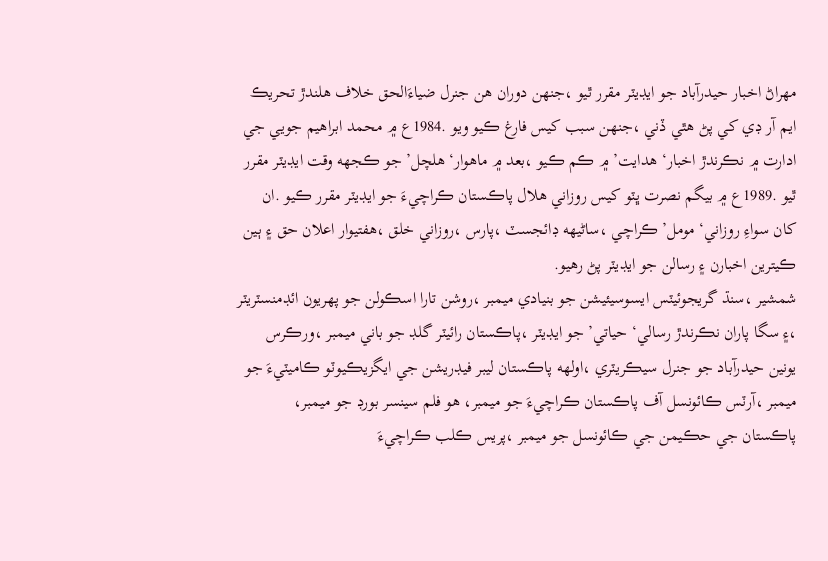مهراڻ اخبار حيدرآباد جو ايڊيٽر مقرر ٿيو ،جنهن دوران هن جنرل ضياءَالحق خلاف هلندڙ تحريڪ ايم آر ڊي کي پڻ هٿي ڏني ،جنهن سبب کيس فارغ ڪيو ويو .1984ع ۾ محمد ابراهيم جويي جي ادارت ۾ نڪرندڙ اخبار‘ هدايت’ ۾ ڪم ڪيو ،بعد ۾ ماهوار‘ هلچل’ جو ڪجهه وقت ايڊيٽر مقرر ٿيو .1989ع ۾ بيگم نصرت ڀٽو کيس روزاني هلال پاڪستان ڪراچيءَ جو ايڊيٽر مقرر ڪيو .ان کان سواءِ روزاني‘ مومل’ ڪراچي ،ساڻيهه ڊائجسٽ ،پارس ،روزاني خلق ،هفتيوار اعلان حق ۽ ٻين ڪيترين اخبارن ۽ رسالن جو ايڊيٽر پڻ رهيو.
شمشير ،سنڌ گريجوئيٽس ايسوسيئيشن جو بنيادي ميمبر ،روشن تارا اسڪولن جو پهريون ائڊمنسٽريٽر ،۽ سگا پاران نڪرندڙ رسالي‘ حياتي’ جو ايڊيٽر ،پاڪستان رائيٽر گلڊ جو باني ميمبر ،ورڪرس يونين حيدرآباد جو جنرل سيڪريٽري ،اولهه پاڪستان ليبر فيڊريشن جي ايگزيڪيوٽو ڪاميٽيءَ جو ميمبر ،آرٽس ڪائونسل آف پاڪستان ڪراچيءَ جو ميمبر، هو فلم سينسر بورڊ جو ميمبر، پاڪستان جي حڪيمن جي ڪائونسل جو ميمبر ،پريس ڪلب ڪراچيءَ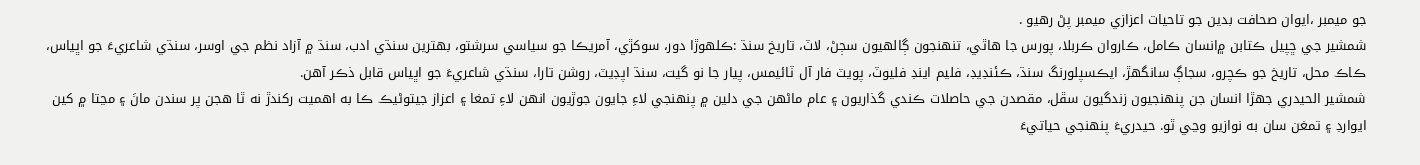جو ميمبر ،ايوان صحافت بدين جو تاحيات اعزازي ميمبر پڻ رهيو .
شمشير جي ڇپيل ڪتابن ۾انسان ڪامل، ڪاروان ڪربلا، پورس جا هاٿي، تنهنجون ڳالهيون سڄڻ، لاٽ، تاريخ سنڌ :ڪلهوڙا دور، سوکڙي، آمريڪا جو سياسي سرشتو، بهترين سنڌي ادب، سنڌ ۾ آزاد نظم جي اوسر، سنڌي شاعريءَ جو اڀياس، ڪاڪ محل، تاريخ جو ڪچرو، سجاڳ سانگهڙ، ايڪسپلورنگ سنڌ، ڪئنڊيڊ، فليم اينڊ فليوٽ، پويٽ فار آل ٽائيمس، پيار جا نو گيت، سنڌ اپڊيٽ، روشن تارا، سنڌي شاعريءَ جو اڀياس قابل ذڪر آهن.
شمشير الحيدري جھڙا انسان جن پنهنجيون زندگيون سڦل، مقصدن جي حاصلات ڪندي گذاريون ۽ عام ماڻهن جي دلين ۾ پنهنجي لاءِ جايون جوڙيون انهن لاءِ تمغا ۽ اعزاز جيتوڻيڪ ڪا به اهميت رکندڙ نه ٿا هجن پر سندن مانَ ۽ مڃتا ۾ کين ايوارڊ ۽ تمغن سان به نوازيو وڃي ٿو. حيدريءَ پنهنجي حياتيءَ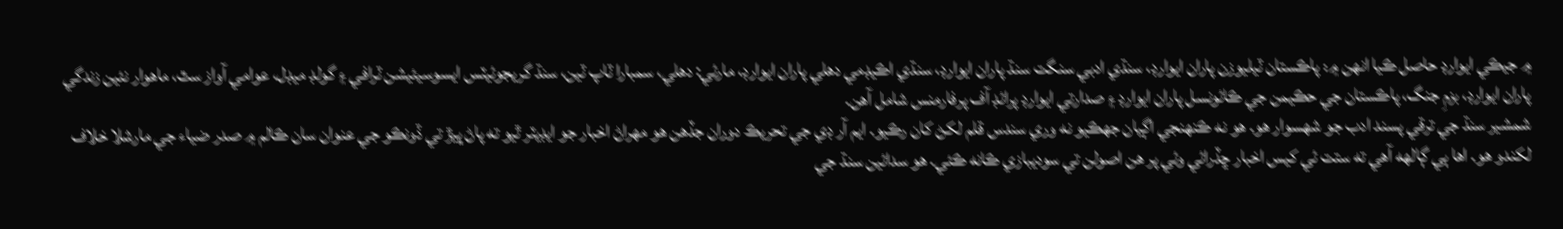۾ جيڪي ايوارڊ حاصل ڪيا انهن ۾: پاڪستان ٽيليوزن پاران ايوارڊ، سنڌي ادبي سنگت سنڌ پاران ايوارڊ، سنڌي اڪيڊمي دهلي پاران ايوارڊ، مارئي: دهلي، سمبارا ٽاپ ٽين، سنڌ گريجوئيٽس ايسوسيئيشن ٽرافي ۽ گولڊ ميڊل، عوامي آواز سٿ، ماهوار نئين زندگي پاران ايوارڊ، بزمِ جنگ، پاڪستان جي حڪيمن جي ڪائونسل پاران ايوارڊ ۽ صدارتي ايوارڊ پرائڊ آف پرفارمنس شامل آهن.
شمشير سنڌ جي ترقي پسند ادب جو شهسوار هو. هو نه ڪنهنجي اڳيان جهڪيو نه وري سندس قلم لکڻ کان رڪيو. ايم آر ڊي جي تحريڪ دوران جڏهن هو مهراڻ اخبار جو ايڊيٽر ٿيو ته پاڻ ڀيڙ تي ڏونڪو جي عنوان سان ڪالم ۾ صدر ضياء جي مارشلا خلاف لکندو هو. اها ٻي ڳالهه آهي ته ستت ئي کيس اخبار ڇڏرائي وئي پر هن اصولن تي سوديبازي ڪانه ڪئي. هو سدائين سنڌ جي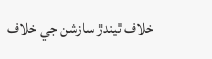خلاف ٿيندڙ سازشن جي خلاف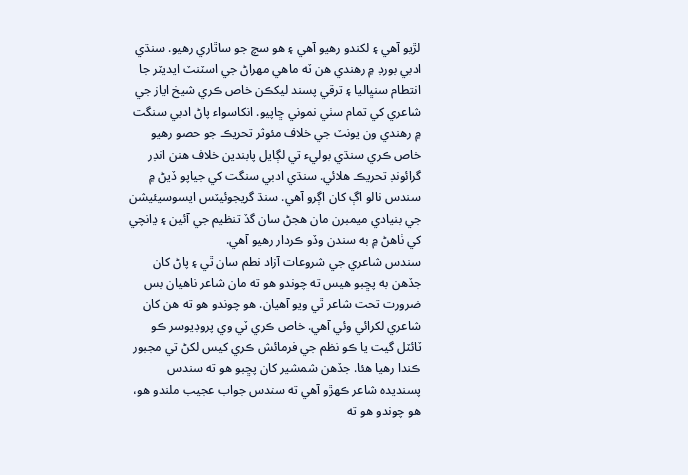لڙيو آهي ۽ لکندو رهيو آهي ۽ هو سچ جو ساٿاري رهيو. سنڌي ادبي بورڊ ۾ رهندي هن ٽه ماهي مهراڻ جي اسٽنٽ ايديٽر جا انتطام سنڀاليا ۽ ترقي پسند ليکڪن خاص ڪري شيخ اياز جي شاعري کي تمام سٺي نموني ڇاپيو. انکاسواء پاڻ ادبي سنگت ۾ رهندي ون يونٽ جي خلاف مئوثر تحريڪ جو حصو رهيو خاص ڪري سنڌي بوليء تي لڳايل پابندين خلاف هنن انڊر گرائونڊ تحريڪ هلائي. سنڌي ادبي سنگت کي جياپو ڏيڻ ۾ سندس نالو اڳ کان اڳرو آهي. سنڌ گريجوئيٽس ايسوسيئيشن جي بنيادي ميمبرن مان هجڻ سان گڏ تنظيم جي آئين ۽ ڍانچي کي ٺاهڻ ۾ به سندن وڏو ڪردار رهيو آهي.
سندس شاعري جي شروعات آزاد نطم سان ٿي ۽ پاڻ کان جڏهن به پڇبو هيس ته چوندو هو ته مان شاعر ناهيان بس ضرورت تحت شاعر ٿي ويو آهيان. هو چوندو هو ته هن کان شاعري لکرائي وئي آهي. خاص ڪري ٽي وي پروڊيوسر ڪو ٽائٽل گيت يا ڪو نظم جي فرمائش ڪري کيس لکڻ تي مجبور ڪندا رهيا هئا. جڏهن شمشير کان پڇبو هو ته سندس پسنديده شاعر ڪهڙو آهي ته سندس جواب عجيب ملندو هو، هو چوندو هو ته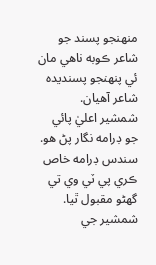منهنجو پسند جو شاعر ڪوبه ناهي مان ئي پنهنجو پسنديده شاعر آهيان.
شمشير اعليٰ پائي جو ڊرامه نگار پڻ هو. سندس ڊرامه خاص ڪري پي ٽي وي تي گهڻو مقبول ٿيا. شمشير جي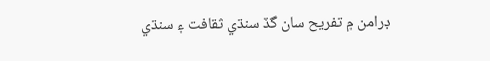ڊرامن ۾ تفريح سان گڏ سنڌي ثقافت ۽ سنڌي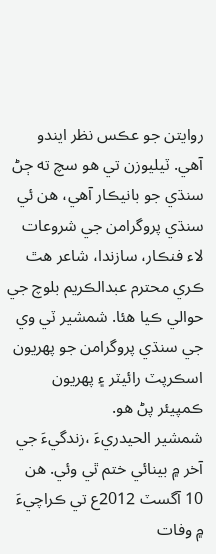روايتن جو عڪس نظر ايندو آهي. ٽيليوزن تي هو سچ ته ڄڻ سنڌي جو بانيڪار آهي، هن ئي سنڌي پروگرامن جي شروعات لاء فنڪار، سازندا، شاعر هٿ ڪري محترم عبدالڪريم بلوچ جي حوالي ڪيا هئا. شمشير ٽي وي جي سنڌي پروگرامن جو پهريون اسڪرپٽ رائيٽر ۽ پهريون ڪمپيئر پڻ هو.
شمشير الحيدريءَ ،زندگيءَ جي آخر ۾ بينائي ختم ٿي وئي. هن 10 آگسٽ 2012ع تي ڪراچيءَ ۾ وفات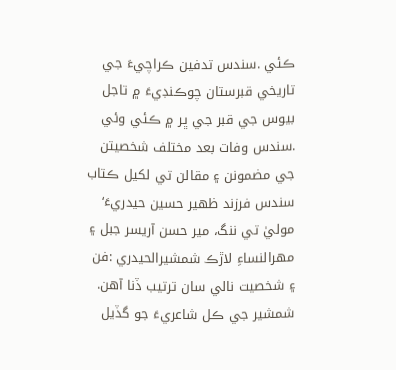ڪئي .سندس تدفين ڪراچيءَ جي تاريخي قبرستان چوڪنڊيءَ ۾ تاجل بيوس جي قبر جي ڀر ۾ ڪئي وئي .سندس وفات بعد مختلف شخصيتن جي مضمونن ۽ مقالن تي لکيل ڪتاب سندس فرزند ظهير حسين حيدريءَ‘ موليٰ تي ننگ، مير حسن آريسر جبل ۽ مهرالنساءِ لاڙڪ شمشيرالحيدري :فن ۽ شخصيت نالي سان ترتيب ڏنا آهن. شمشير جي ڪل شاعريءَ جو گڏيل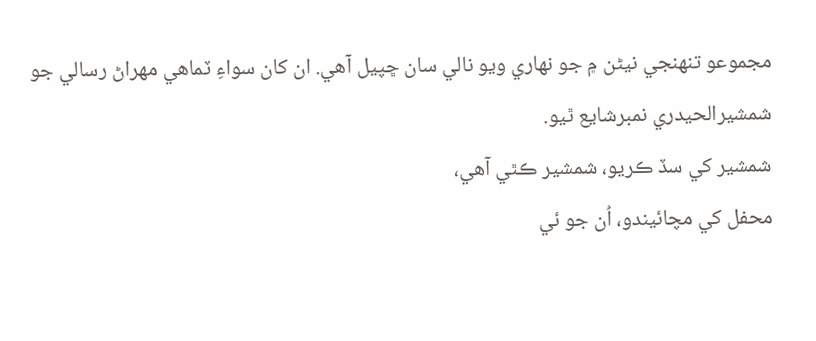مجموعو تنهنجي نيڻن ۾ جو نهاري ويو نالي سان ڇپيل آهي. ان کان سواءِ ٽماهي مهراڻ رسالي جو شمشيرالحيدري نمبرشايع ٿيو.
شمشير کي سڏ ڪريو، شمشير ڪٿي آهي،
محفل کي مچائيندو، اُن جو ئي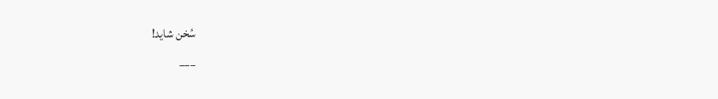سُخن شايد!
___